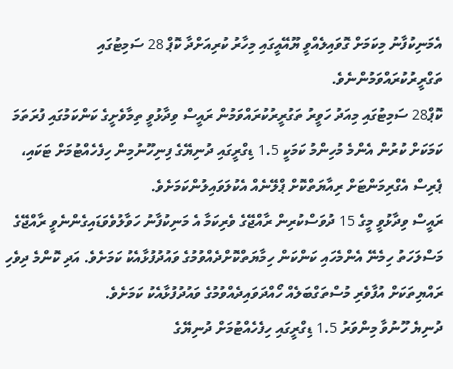އެމަނިކުފާނު މިކަމަށް ގޮވައިލެއްވީ ޔޫއޭއީގައި މިހާރު ކުރިއަށްދާ ކޮޕް 28 ސަމިޓުގައި ތަގްރީރުކުރައްވަމުންނެވެ.
ކޮޕް28 ސަމިޓުގައި މިއަދު ހަވީރު ތަގުރީރުކުރައްވަމުން ރައީސް ވިދާޅުވީ ތިމާވެށީގެ ކަންކަމުގައި ފުރަތަމަ ކަމަކަށް ކުރުން އެންމެ މުހިންމު ކަމަކީ 1.5 ޑިގްރީގައި ދުނިޔޭގެ ފިނިހޫނުމިން ހިފެހެއްޓުމަށް ޓަކައި، ޕެރިސް އެގްރިމަންޓަށް ރިއާޔަތްކޮށް ޕްލޭނެއް އެކުލަވައިލުންކަމަށެވެ.
ރައީސް ވިދާޅުވީ މީގެ 15 ދުވަސްކުރިން ރާއްޖޭގެ ވެރިކަމާ އެ މަނިކުފާނު ހަވާލުވެވަޑައިގެންނެވީ ރާއްޖޭގެ މަސްލަހަތު ހިމެނޭ އެންމެހައި ކަންކަން ހިމާޔަތްކޮށްދެއްވުމުގެ ވައުދުފުޅާއެކު ކަމަށެވެ. އަދި ކޮންމެ ދިވެހި ރައްޔިތަކަށް އުފާވެރި މުސްތަގްބަލެއް ހޯއްދަވައިދެއްވުމުގެ ވައުދުފުޅާއެކު ކަމަށެވެ.
ދުނިޔެ ހޫނުވާ މިންވަރު 1.5 ޑިގްރީގައި ހިފެހެއްޓުމަށް ދުނިޔޭގެ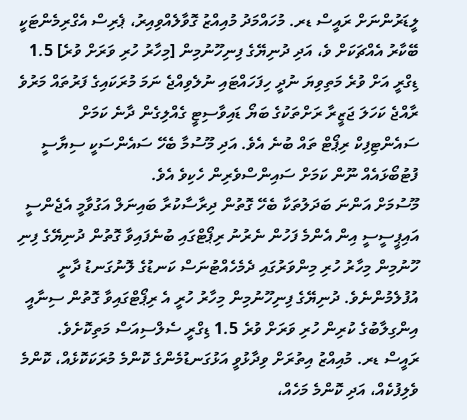ލީޑަރުންނަށް ރައީސް ޑރ. މުހައްމަދު މުއިއްޒު ގޮވާލެއްވިއިރު، ޕެރިސް އެގްރިމެންޓަކީ ބޭކާރު އެއްޗަކަށް ވެ، އަދި ދުނިޔޭގެ ފިނިހޫނުމިން [މިހާރު ހުރި ވަރަށް ވުރެ] 1.5 ޑިގްރީ އަށް ވުރެ މަތިވިޔަ ނުދީ ހިފަހައްޓައި ނުލެވިއްޖެ ނަމަ މުރަކައިގެ ފަރުތައް މަރުވެ ރާއްޖެ ކަހަލަ ޖަޒީރާ ރަށްތަކުގެ ބަޔޯ ޑައިވާސިޓީ ގެއްލިގެން ދާނެ ކަމަށް ސައެންޓިފިކް ރިޕޯޓް ތައް ބުނެ އެވެ. އަދި މޫސުމާ ބެހޭ ސައެންސަކީ ސިޔާސީ ފުޓުބޯޅައެއް ނޫން ކަމަށް ސައިންސްވެރިން ހެކިވެ އެވެ.
މޫސުމަށް އަންނަ ބަދަލުތަކާ ބެހޭ ގޮތުން ދިރާސާކުރާ ބައިނަލް އަގުވާމީ އެޖެންސީ އައިޕީސީސީ އިން އެންމެ ފަހުން ނެރުނު ރިޕޯޓްގައި ބުނެފައިވާ ގޮތުން ދުނިޔޭގެ ފިނި ހޫނުމިން މިހާރު ހުރި މިންވަރުގައި ދެމެހެއްޓުނަސް ކަނޑުގެ ލޮނުގަނޑު ދާނީ އުފުލެމުންނެވެ. ދުނިޔޭގެ ފިނިހޫނުމިން މިހާރު ހުރީ އެ ރިޕޯޓްގައިވާ ގޮތުން ސިނާއީ އިންގިލާބުގެ ކުރިން ހުރި ވަރަށް ވުރެ 1.5 ޑިގްރީ ސެލްސިއަސް މަތިކޮށެވެ.
ރައީސް ޑރ. މުއިއްޒު އިތުރަށް ވިދާޅުވީ އަޅުގަނޑުމެންގެ ކޮންމެ މުރަކަކޮޅެއް، ކޮންމެ ވެލިފުކެއް، އަދި ކޮންމެ މަހެއް،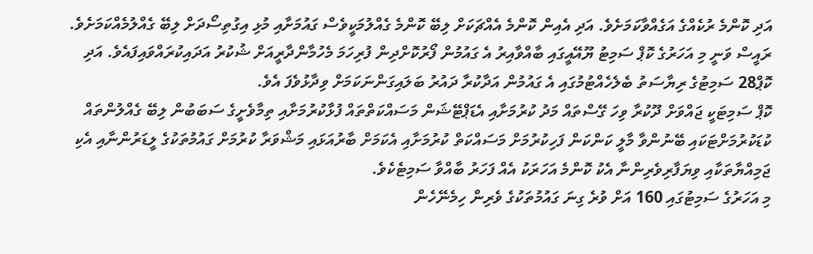އަދި ކޮންމެ ރުކެއްގެ އަގެއްވާކަމަށެވެ. އަދި އެއިން ކޮންމެ އެއްޗަކަށް ލިބޭ ކޮންމެ ގެއްލުމަކީވެސް ގައުމަށާއި މުޅި އިގުތިސޯދަށް ލިބޭ ގެއްލުމެއްކަމަށެވެ.
ރައީސް ވަނީ މި އަހަރުގެ ކޮޕް ސަމިޓު ޔޫއޭއީގައި ބާއްވާއިރު އެ ގައުމުން ފޯރުކޮށްދިން ފުރިހަމަ މެހުމާންދާރީއަށް ޝުކުރު އަދައިކުރައްވައިފައެވެ. އަދި ކޮޕް28 ސަމިޓުގެ ރިޔާސަތު ބެލެހެއްޓުމުގައި އެ ގައުމުން އަދާކުރާ ދައުރު ބަލައިގަންނަކަމަށް ވިދާޅުވެފަ އެވެ.
ކޮޕް ސަމިޓަކީ ޖައްވަށް ދޫކުރާ ވިހަ ގޭސްތައް މަދު ކުރުމަށާއި އެޑަޕްޓޭޝަން މަސައްކަތްތައް ފުޅާކުރުމަށާއި ތިމާވެށީގެ ސަބަބުން ލިބޭ ގެއްލުންތައް ކުޑަކުރުމަށްޓަކައި ބޭނުންވާ މާލީ ކަންކަން ފަހިކުރުމަށް މަސައްކަތް ކުރުމަށާއި އެކަމަށް ބާރުއަޅައި މަޝްވަރާ ކުރުމަށް ގައުމުތަކުގެ ލީޑަރުންނާއި އެކި ޖަމިއްޔާތަކާއި ވިޔަފާރިވެރިންނާ އެކު ކޮންމެ އަހަރަކު އެއް ފަހަރު ބާއްވާ ސަމިޓެކެވެ.
މި އަހަރުގެ ސަމިޓުގައި 160 އަށް ވުރެ ގިނަ ގައުމުތަކުގެ ވެރިން ހިމެނޭހެން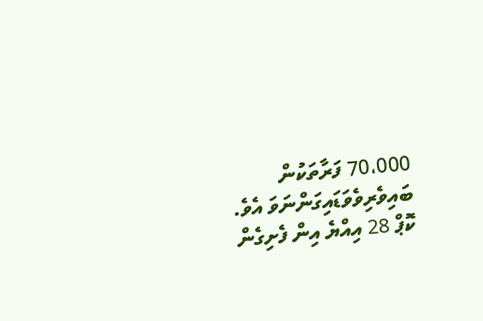70،000 ފަރާތަކުން ބައިވެރިވެވަޑައިގަންނަވަ އެވެ.
ކޮޕް 28 އިއްޔެ އިން ފެށިގެން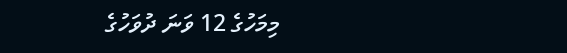މިމަހުގެ 12 ވަނަ ދުވަހުގެ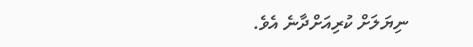ނިޔަލަށް ކުރިއަށްދާނެ އެވެ.